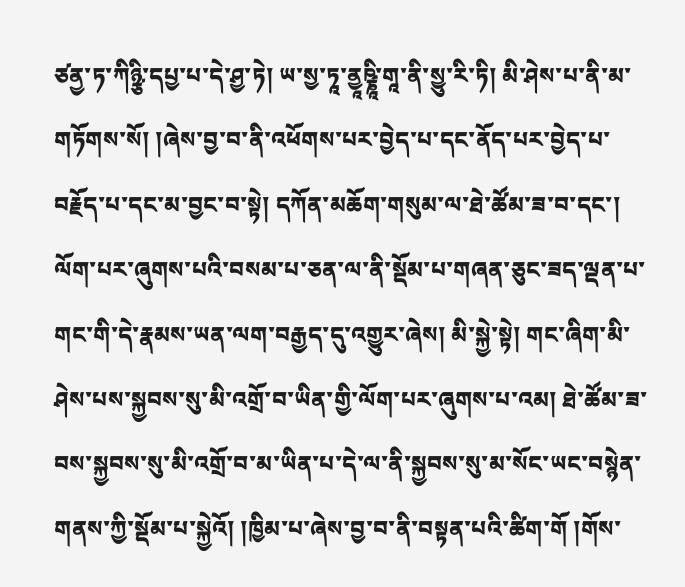ཙནྱ་ཏ་ཀིཉྩི་དཔྱ་པ་དེ་ཤྱ་ཏེ། ཡ་སྱ་ཏཱ་ནྱཱཥྞཱི་གཱ་ནི་སྱུ་རི་ཏི། མི་ཤེས་པ་ནི་མ་གཏོགས་སོ། །ཞེས་བྱ་བ་ནི་འཕོགས་པར་བྱེད་པ་དང་ནོད་པར་བྱེད་པ་བརྗོད་པ་དང་མ་བྱང་བ་སྟེ། དཀོན་མཆོག་གསུམ་ལ་ཐེ་ཚོམ་ཟ་བ་དང་། ལོག་པར་ཞུགས་པའི་བསམ་པ་ཅན་ལ་ནི་སྡོམ་པ་གཞན་ཅུང་ཟད་ལྡན་པ་གང་གི་དེ་རྣམས་ཡན་ལག་བརྒྱད་དུ་འགྱུར་ཞེས། མི་སྐྱེ་སྟེ། གང་ཞིག་མི་ཤེས་པས་སྐྱབས་སུ་མི་འགྲོ་བ་ཡིན་གྱི་ལོག་པར་ཞུགས་པ་འམ། ཐེ་ཚོམ་ཟ་བས་སྐྱབས་སུ་མི་འགྲོ་བ་མ་ཡིན་པ་དེ་ལ་ནི་སྐྱབས་སུ་མ་སོང་ཡང་བསྙེན་གནས་ཀྱི་སྡོམ་པ་སྐྱེའོ། །ཁྱིམ་པ་ཞེས་བྱ་བ་ནི་བསྟན་པའི་ཚིག་གོ །གོས་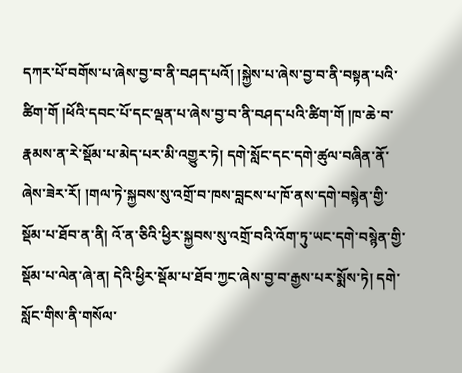དཀར་པོ་བགོས་པ་ཞེས་བྱ་བ་ནི་བཤད་པའོ། །སྐྱེས་པ་ཞེས་བྱ་བ་ནི་བསྟན་པའི་ཚིག་གོ །ཕོའི་དབང་པོ་དང་ལྡན་པ་ཞེས་བྱ་བ་ནི་བཤད་པའི་ཚིག་གོ །ཁ་ཆེ་བ་རྣམས་ན་རེ་སྡོམ་པ་མེད་པར་མི་འགྱུར་ཏེ། དགེ་སློང་དང་དགེ་ཚུལ་བཞིན་ནོ་ཞེས་ཟེར་རོ། །གལ་ཏེ་སྐྱབས་སུ་འགྲོ་བ་ཁས་བླངས་པ་ཁོ་ནས་དགེ་བསྙེན་གྱི་སྡོམ་པ་ཐོབ་ན་ནི། འོ་ན་ཅིའི་ཕྱིར་སྐྱབས་སུ་འགྲོ་བའི་འོག་ཏུ་ཡང་དགེ་བསྙེན་གྱི་སྡོམ་པ་ལེན་ཞེ་ན། དེའི་ཕྱིར་སྡོམ་པ་ཐོབ་ཀྱང་ཞེས་བྱ་བ་རྒྱས་པར་སྨོས་ཏེ། དགེ་སློང་གིས་ནི་གསོལ་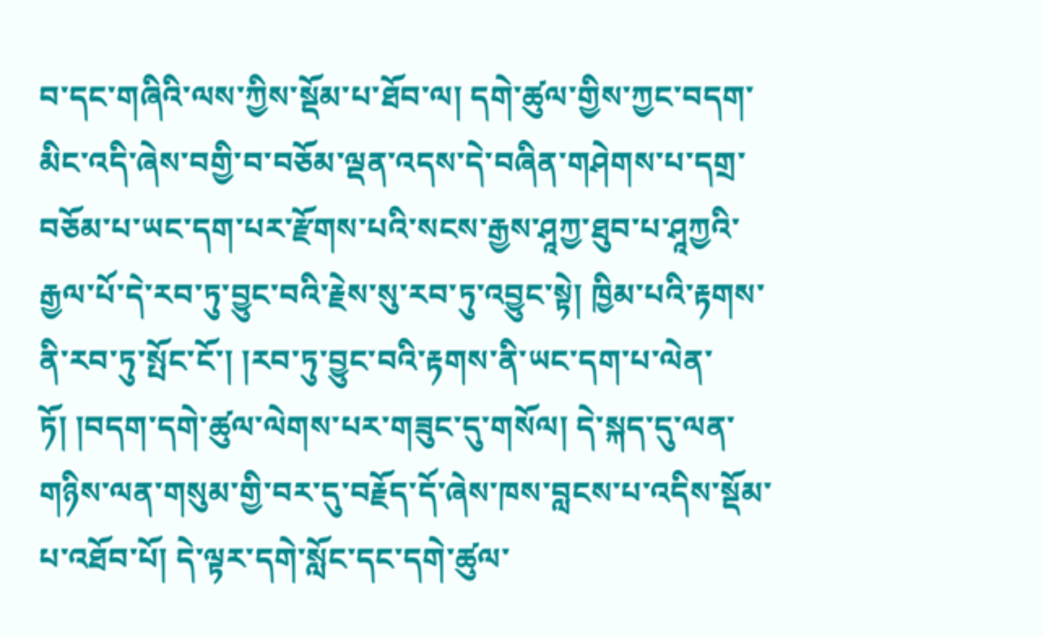བ་དང་གཞིའི་ལས་ཀྱིས་སྡོམ་པ་ཐོབ་ལ། དགེ་ཚུལ་གྱིས་ཀྱང་བདག་མིང་འདི་ཞེས་བགྱི་བ་བཅོམ་ལྡན་འདས་དེ་བཞིན་གཤེགས་པ་དགྲ་བཅོམ་པ་ཡང་དག་པར་རྫོགས་པའི་སངས་རྒྱས་ཤཱཀྱ་ཐུབ་པ་ཤཱཀྱའི་རྒྱལ་པོ་དེ་རབ་ཏུ་བྱུང་བའི་རྗེས་སུ་རབ་ཏུ་འབྱུང་སྟེ། ཁྱིམ་པའི་རྟགས་ནི་རབ་ཏུ་སྤོང་ངོ་། །རབ་ཏུ་བྱུང་བའི་རྟགས་ནི་ཡང་དག་པ་ལེན་ཏོ། །བདག་དགེ་ཚུལ་ལེགས་པར་གཟུང་དུ་གསོལ། དེ་སྐད་དུ་ལན་གཉིས་ལན་གསུམ་གྱི་བར་དུ་བརྗོད་དོ་ཞེས་ཁས་བླངས་པ་འདིས་སྡོམ་པ་འཐོབ་པོ། དེ་ལྟར་དགེ་སློང་དང་དགེ་ཚུལ་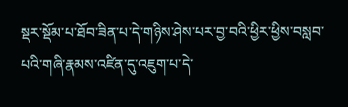སྡར་སྡོམ་པ་ཐོབ་ཟིན་པ་དེ་གཉིས་ཤེས་པར་བྱ་བའི་ཕྱིར་ཕྱིས་བསླབ་པའི་གཞི་རྣམས་འཛིན་དུ་འཇུག་པ་དེ་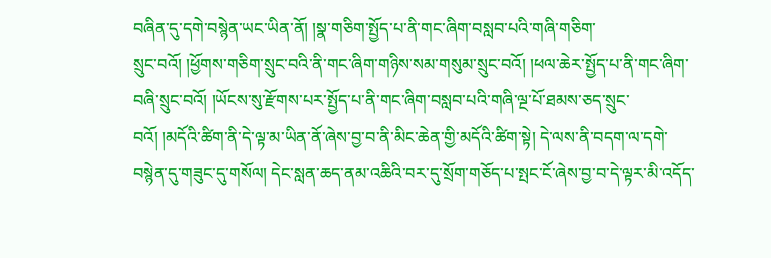བཞིན་དུ་དགེ་བསྙེན་ཡང་ཡིན་ནོ། །སྣ་གཅིག་སྤྱོད་པ་ནི་གང་ཞིག་བསླབ་པའི་གཞི་གཅིག་
སྲུང་བའོ། །ཕྱོགས་གཅིག་སྲུང་བའི་ནི་གང་ཞིག་གཉིས་སམ་གསུམ་སྲུང་བའོ། །ཕལ་ཆེར་སྤྱོད་པ་ནི་གང་ཞིག་བཞི་སྲུང་བའོ། །ཡོངས་སུ་རྫོགས་པར་སྤྱོད་པ་ནི་གང་ཞིག་བསླབ་པའི་གཞི་ལྔ་པོ་ཐམས་ཅད་སྲུང་བའོ། །མདོའི་ཚིག་ནི་དེ་ལྟ་མ་ཡིན་ནོ་ཞེས་བྱ་བ་ནི་མིང་ཆེན་གྱི་མདོའི་ཚིག་སྟེ། དེ་ལས་ནི་བདག་ལ་དགེ་བསྙེན་དུ་གཟུང་དུ་གསོལ། དེང་སླན་ཆད་ནམ་འཆིའི་བར་དུ་སྲོག་གཅོད་པ་སྤང་ངོ་ཞེས་བྱ་བ་དེ་ལྟར་མི་འདོད་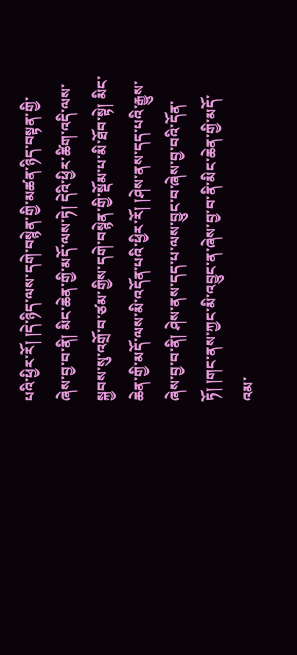པའི་ཕྱིར་རོ། །དེ་ཉིད་ལས་དགེ་བསྙེན་གྱི་མཚན་ཉིད་བསྟན་གྱི་ཞེས་བྱ་བ་ནི། མིང་ཆེན་གྱི་མདོ་ལས་ཏེ། དེའི་ཕྱིར་ཚིག་འདི་ལས་སྐྱབས་སུ་འགྲོ་བ་ཙམ་གྱིས་དགེ་བསྙེན་གྱི་སྡོམ་པ་མི་ཐོབ་སྟེ། མིང་ཆེན་གྱི་མདོ་ལས་མི་འདོན་པའི་ཕྱིར་རོ། །ཤེས་ནས་དད་པའི་རྒྱུས་ཞེས་བྱ་བ་ནི། ཤེས་ནས་དད་པ་ལས་བྱུང་བ་ཞེས་བྱ་བའི་དོན་ཏོ། །གང་ནས་ཀྱང་མི་འབྱུང་ན་ཞེས་བྱ་བ་ནི་མིང་ཆེན་གྱི་མདོ་འམ་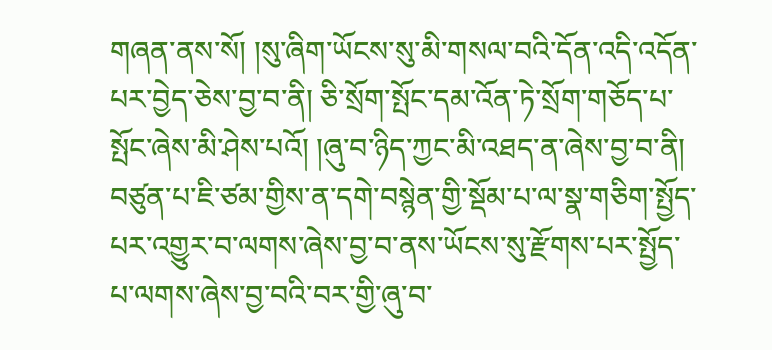གཞན་ནས་སོ། །སུ་ཞིག་ཡོངས་སུ་མི་གསལ་བའི་དོན་འདི་འདོན་པར་བྱེད་ཅེས་བྱ་བ་ནི། ཅི་སྲོག་སྤོང་དམ་འོན་ཏེ་སྲོག་གཅོད་པ་སྤོང་ཞེས་མི་ཤེས་པའོ། །ཞུ་བ་ཉིད་ཀྱང་མི་འཐད་ན་ཞེས་བྱ་བ་ནི། བཙུན་པ་ཇི་ཙམ་གྱིས་ན་དགེ་བསྙེན་གྱི་སྡོམ་པ་ལ་སྣ་གཅིག་སྤྱོད་པར་འགྱུར་བ་ལགས་ཞེས་བྱ་བ་ནས་ཡོངས་སུ་རྫོགས་པར་སྤྱོད་པ་ལགས་ཞེས་བྱ་བའི་བར་གྱི་ཞུ་བ་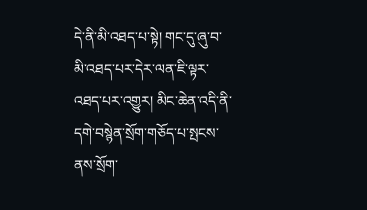དེ་ནི་མི་འཐད་པ་སྟེ། གང་དུ་ཞུ་བ་མི་འཐད་པར་དེར་ལན་ཇི་ལྟར་འཐད་པར་འགྱུར། མིང་ཆེན་འདི་ནི་དགེ་བསྙེན་སྲོག་གཅོད་པ་སྤངས་ནས་སྲོག་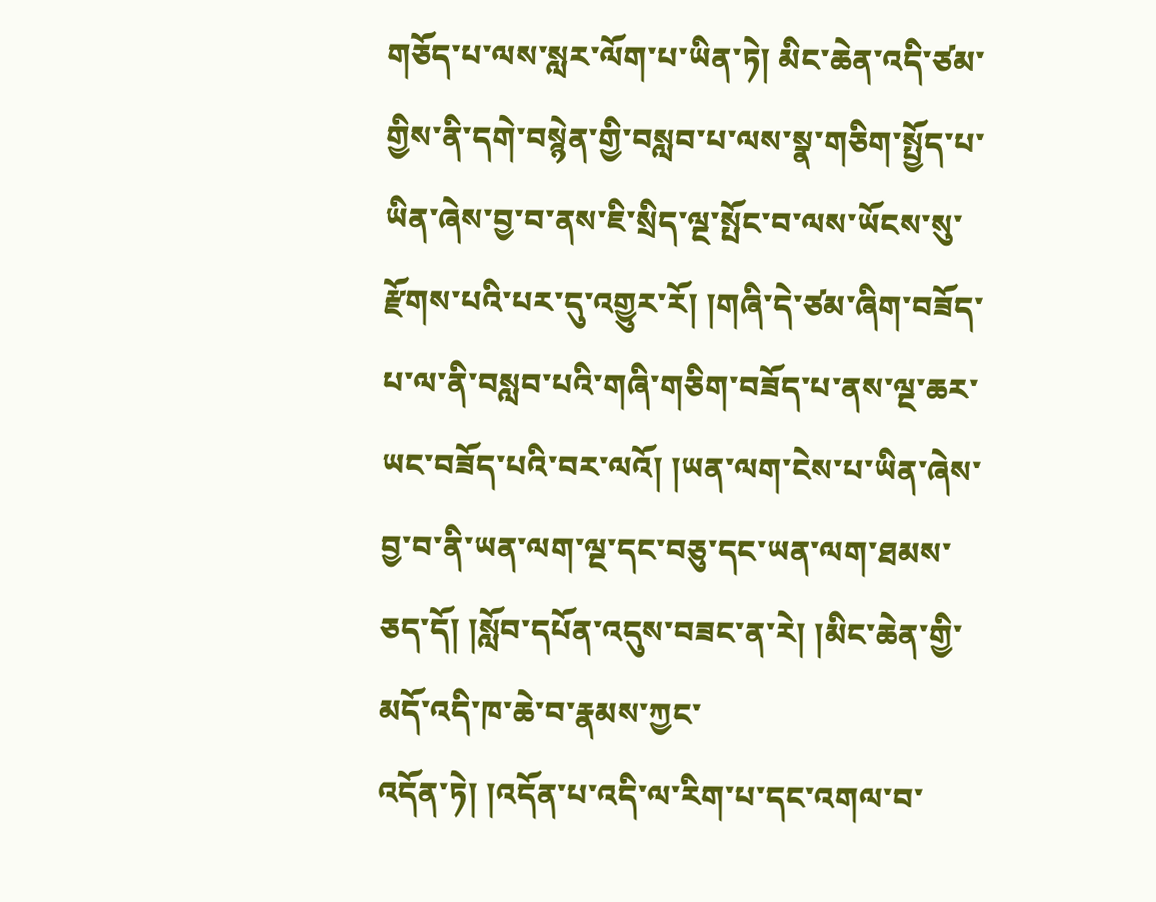གཅོད་པ་ལས་སླར་ལོག་པ་ཡིན་ཏེ། མིང་ཆེན་འདི་ཙམ་གྱིས་ནི་དགེ་བསྙེན་གྱི་བསླབ་པ་ལས་སྣ་གཅིག་སྤྱོད་པ་ཡིན་ཞེས་བྱ་བ་ནས་ཇི་སྲིད་ལྔ་སྤོང་བ་ལས་ཡོངས་སུ་རྫོགས་པའི་པར་དུ་འགྱུར་རོ། །གཞི་དེ་ཙམ་ཞིག་བཟོད་པ་ལ་ནི་བསླབ་པའི་གཞི་གཅིག་བཟོད་པ་ནས་ལྔ་ཆར་ཡང་བཟོད་པའི་བར་ལའོ། །ཡན་ལག་ངེས་པ་ཡིན་ཞེས་བྱ་བ་ནི་ཡན་ལག་ལྔ་དང་བཅུ་དང་ཡན་ལག་ཐམས་ཅད་དོ། །སློབ་དཔོན་འདུས་བཟང་ན་རེ། །མིང་ཆེན་གྱི་མདོ་འདི་ཁ་ཆེ་བ་རྣམས་ཀྱང་
འདོན་ཏེ། །འདོན་པ་འདི་ལ་རིག་པ་དང་འགལ་བ་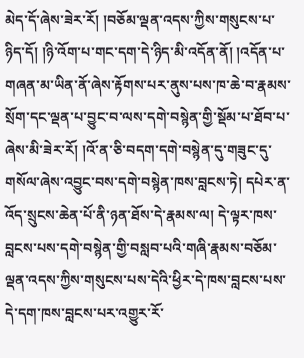མེད་དོ་ཞེས་ཟེར་རོ། །བཅོམ་ལྡན་འདས་ཀྱིས་གསུངས་པ་ཉིད་དོ། །ཉི་འོག་པ་གང་དག་དེ་ཉིད་མི་འདོན་ནོ། །འདོན་པ་གཞན་མ་ཡིན་ནོ་ཞེས་རྟོགས་པར་ནུས་པས་ཁ་ཆེ་བ་རྣམས་སྲོག་དང་ལྡན་པ་བྱུང་བ་ལས་དགེ་བསྙེན་གྱི་སྡོམ་པ་ཐོབ་པ་ཞེས་མི་ཟེར་རོ། །འོ་ན་ཅི་བདག་དགེ་བསྙེན་དུ་གཟུང་དུ་གསོལ་ཞེས་འབྱུང་བས་དགེ་བསྙེན་ཁས་བླངས་ཏེ། དཔེར་ན་འོད་སྲུངས་ཆེན་པོ་ནི་ཉན་ཐོས་དེ་རྣམས་ལ། དེ་ལྟར་ཁས་བླངས་པས་དགེ་བསྙེན་གྱི་བསླབ་པའི་གཞི་རྣམས་བཅོམ་ལྡན་འདས་ཀྱིས་གསུངས་པས་དེའི་ཕྱིར་དེ་ཁས་བླངས་པས་དེ་དག་ཁས་བླངས་པར་འགྱུར་རོ་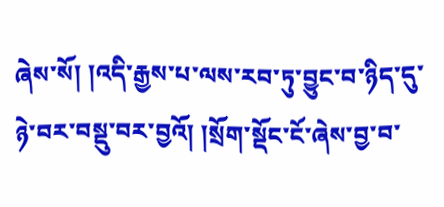ཞེས་སོ། །འདི་རྒྱས་པ་ལས་རབ་ཏུ་བྱུང་བ་ཉིད་དུ་ཉེ་བར་བསྡུ་བར་བྱའོ། །སྲོག་སྡོང་ངོ་ཞེས་བྱ་བ་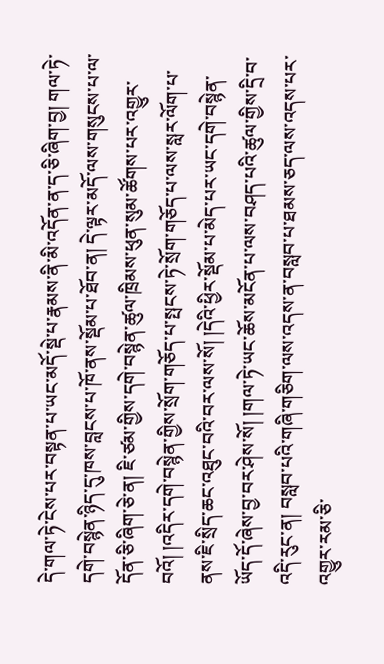དེ་གལ་ཏེ་ངེས་པར་བསྟན་པ་ཡང་མདོ་སྡེ་པ་རྣམས་ནི་མི་འདོན་ན་ད་ཅི་ཞིག་བྱ། གལ་ཏེ་དགེ་བསྙེན་ཉིད་དུ་ཁས་བླངས་པ་ཁོ་ནས་སྡོམ་པ་ཐོབ་ན། དེ་ལྟར་མདོ་ལས་གསུངས་པ་ལ་དོན་ཅི་ཞིག་ཅེ་ན། ཇི་ཙམ་གྱིས་དགེ་བསྙེན་ཚུལ་ཁྲིམས་ཕུན་སུམ་ཚོགས་པར་འགྱུར་བའོ། །འདིར་དགེ་བསྙེན་གྱིས་སྲོག་གཅོད་པ་སྤངས་ཏེ་སྲོག་གཅོད་པ་ལས་སླར་ལོག་པ་ནས་ཇི་སྲིད་ཆང་འཐུང་བའི་བར་ལས་སོ། །དེའི་ཕྱིར་སྡོམ་པ་མེད་པར་ཡང་དགེ་བསྙེན་ཡོད་དོ་ཞེས་བྱ་བར་ཤེས་སོ། །གལ་ཏེ་ཡང་ཆོས་མངོན་པ་ལས་བཤད་པའི་ཚུལ་གྱིས་དྲི་བ་འདི་རུང་ན། བསླབ་པའི་གཞི་གཅིག་ལས་འདས་ན་བསླབ་པ་ཐམས་ཅད་ལས་འདས་པར་འགྱུར་རམ་ཅི་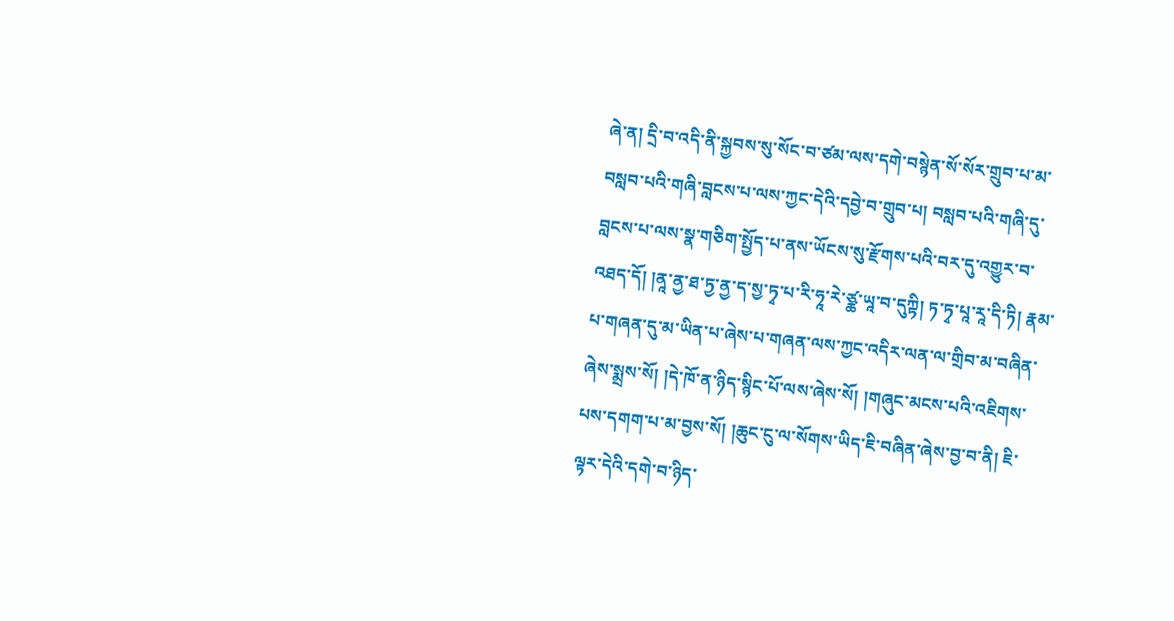ཞེ་ན། དྲི་བ་འདི་ནི་སྐྱབས་སུ་སོང་བ་ཙམ་ལས་དགེ་བསྙེན་སོ་སོར་གྲུབ་པ་མ་བསླབ་པའི་གཞི་བླངས་པ་ལས་ཀྱང་དེའི་དབྱེ་བ་གྲུབ་པ། བསླབ་པའི་གཞི་དུ་བླངས་པ་ལས་སྣ་གཅིག་སྤྱོད་པ་ནས་ཡོངས་སུ་རྫོགས་པའི་བར་དུ་འགྱུར་བ་འཐད་དོ། །ནཱ་ནྱ་ཐ་ཏྱ་ནྱ་ད་སྱ་ཏྭ་པ་རི་ཧཱ་རེ་ཙྪ་ཡཱ་བ་དུཀྟི། ཏ་ཏྭ་པཱ་རཱ་དི་ཏི། རྣམ་པ་གཞན་དུ་མ་ཡིན་པ་ཞེས་པ་གཞན་ལས་ཀྱང་འདིར་ལན་ལ་གྲིབ་མ་བཞིན་ཞེས་སྨྲས་སོ། །དེ་ཁོ་ན་ཉིད་སྙིང་པོ་ལས་ཞེས་སོ། །གཞུང་མངས་པའི་འཇིགས་
པས་དགག་པ་མ་བྱས་སོ། །ཆུང་ངུ་ལ་སོགས་ཡིད་ཇི་བཞིན་ཞེས་བྱ་བ་ནི། ཇི་ལྟར་དེའི་དགེ་བ་ཉིད་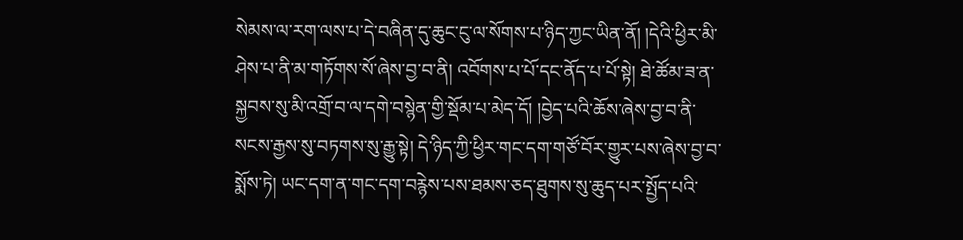སེམས་ལ་རག་ལས་པ་དེ་བཞིན་དུ་ཆུང་ངུ་ལ་སོགས་པ་ཉིད་ཀྱང་ཡིན་ནོ། །དེའི་ཕྱིར་མི་ཤེས་པ་ནི་མ་གཏོགས་སོ་ཞེས་བྱ་བ་ནི། འབོགས་པ་པོ་དང་ནོད་པ་པོ་སྟེ། ཐེ་ཚོམ་ཟ་ན་སྐྱབས་སུ་མི་འགྲོ་བ་ལ་དགེ་བསྙེན་གྱི་སྡོམ་པ་མེད་དོ། །བྱེད་པའི་ཆོས་ཞེས་བྱ་བ་ནི་སངས་རྒྱས་སུ་བཏགས་སུ་རྒྱུ་སྟེ། དེ་ཉིད་ཀྱི་ཕྱིར་གང་དག་གཙོ་བོར་གྱུར་པས་ཞེས་བྱ་བ་སྨོས་ཏེ། ཡང་དག་ན་གང་དག་བརྙེས་པས་ཐམས་ཅད་ཐུགས་སུ་ཆུད་པར་སྤྱོད་པའི་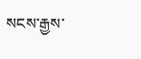སངས་རྒྱས་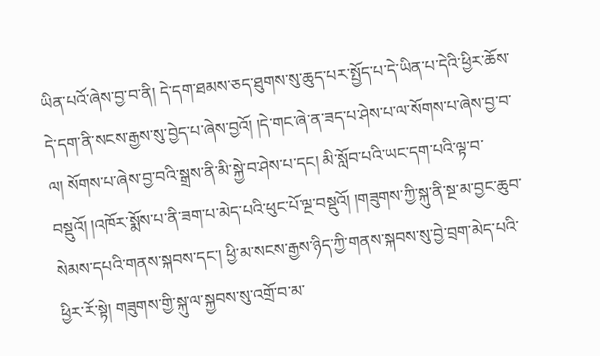ཡིན་པའོ་ཞེས་བྱ་བ་ནི། དེ་དག་ཐམས་ཅད་ཐུགས་སུ་ཆུད་པར་སྤྱོད་པ་དེ་ཡིན་པ་དེའི་ཕྱིར་ཆོས་དེ་དག་ནི་སངས་རྒྱས་སུ་བྱེད་པ་ཞེས་བྱའོ། །དེ་གང་ཞེ་ན་ཟད་པ་ཤེས་པ་ལ་སོགས་པ་ཞེས་བྱ་བ་ལ། སོགས་པ་ཞེས་བྱ་བའི་སྒྲས་ནི་མི་སྐྱེ་བ་ཤེས་པ་དང། མི་སློབ་པའི་ཡང་དག་པའི་ལྟ་བ་བསྡུའོ། །འཁོར་སྨོས་པ་ནི་ཟག་པ་མེད་པའི་ཕུང་པོ་ལྔ་བསྡུའོ། །གཟུགས་ཀྱི་སྐུ་ནི་སྔ་མ་བྱང་ཆུབ་སེམས་དཔའི་གནས་སྐབས་དང་། ཕྱི་མ་སངས་རྒྱས་ཉིད་ཀྱི་གནས་སྐབས་སུ་བྱེ་བྲག་མེད་པའི་ཕྱིར་རོ་སྟེ། གཟུགས་གྱི་སྐུ་ལ་སྐྱབས་སུ་འགྲོ་བ་མ་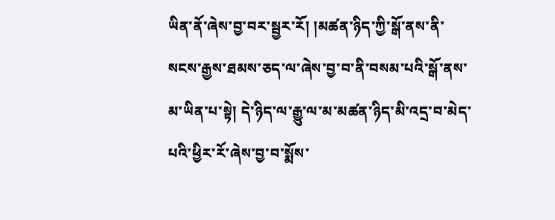ཡིན་ནོ་ཞེས་བྱ་བར་སྦྱར་རོ། །མཚན་ཉིད་ཀྱི་སྒོ་ནས་ནི་སངས་རྒྱས་ཐམས་ཅད་ལ་ཞེས་བྱ་བ་ནི་བསམ་པའི་སྒོ་ནས་མ་ཡིན་པ་སྟེ། དེ་ཉིད་ལ་རྒྱུ་ལ་མ་མཚན་ཉིད་མི་འདྲ་བ་མེད་པའི་ཕྱིར་རོ་ཞེས་བྱ་བ་སྨོས་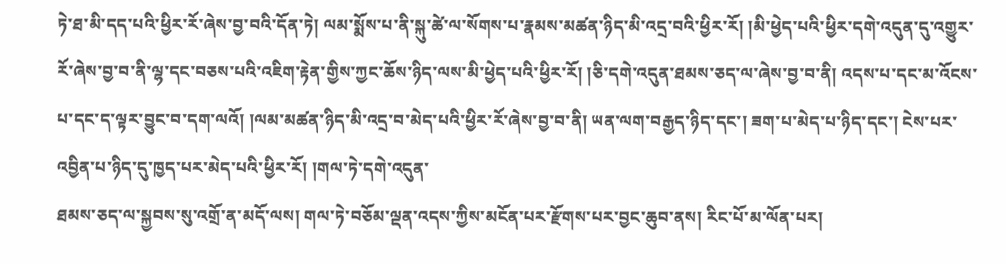ཏེ་ཐ་མི་དད་པའི་ཕྱིར་རོ་ཞེས་བྱ་བའི་དོན་ཏེ། ལམ་སྨོས་པ་ནི་སྐུ་ཚེ་ལ་སོགས་པ་རྣམས་མཚན་ཉིད་མི་འདྲ་བའི་ཕྱིར་རོ། །མི་ཕྱེད་པའི་ཕྱིར་དགེ་འདུན་དུ་འགྱུར་རོ་ཞེས་བྱ་བ་ནི་ལྷ་དང་བཅས་པའི་འཇིག་རྟེན་གྱིས་ཀྱང་ཆོས་ཉིད་ལས་མི་ཕྱེད་པའི་ཕྱིར་རོ། །ཅི་དགེ་འདུན་ཐམས་ཅད་ལ་ཞེས་བྱ་བ་ནི། འདས་པ་དང་མ་འོངས་པ་དང་ད་ལྟར་བྱུང་བ་དག་ལའོ། །ལམ་མཚན་ཉིད་མི་འདྲ་བ་མེད་པའི་ཕྱིར་རོ་ཞེས་བྱ་བ་ནི། ཡན་ལག་བརྒྱད་ཉིད་དང་། ཟག་པ་མེད་པ་ཉིད་དང་། ངེས་པར་འབྱིན་པ་ཉིད་དུ་ཁྱད་པར་མེད་པའི་ཕྱིར་རོ། །གལ་ཏེ་དགེ་འདུན་
ཐམས་ཅད་ལ་སྐྱབས་སུ་འགྲོ་ན་མདོ་ལས། གལ་ཏེ་བཅོམ་ལྡན་འདས་ཀྱིས་མངོན་པར་རྫོགས་པར་བྱང་ཆུབ་ནས། རིང་པོ་མ་ལོན་པར།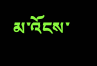མ་འོངས་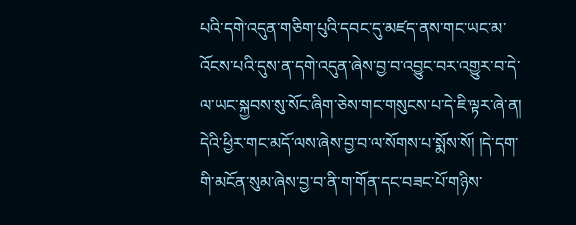པའི་དགེ་འདུན་གཅིག་པུའི་དབང་དུ་མཛད་ནས་གང་ཡང་མ་འོངས་པའི་དུས་ན་དགེ་འདུན་ཞེས་བྱ་བ་འབྱུང་བར་འགྱུར་བ་དེ་ལ་ཡང་སྐྱབས་སུ་སོང་ཞིག་ཅེས་གང་གསུངས་པ་དེ་ཇི་ལྟར་ཞེ་ན། དེའི་ཕྱིར་གང་མདོ་ལས་ཞེས་བྱ་བ་ལ་སོགས་པ་སྨོས་སོ། །དེ་དག་གི་མངོན་སུམ་ཞེས་བྱ་བ་ནི་ག་གོན་དང་བཟང་པོ་གཉིས་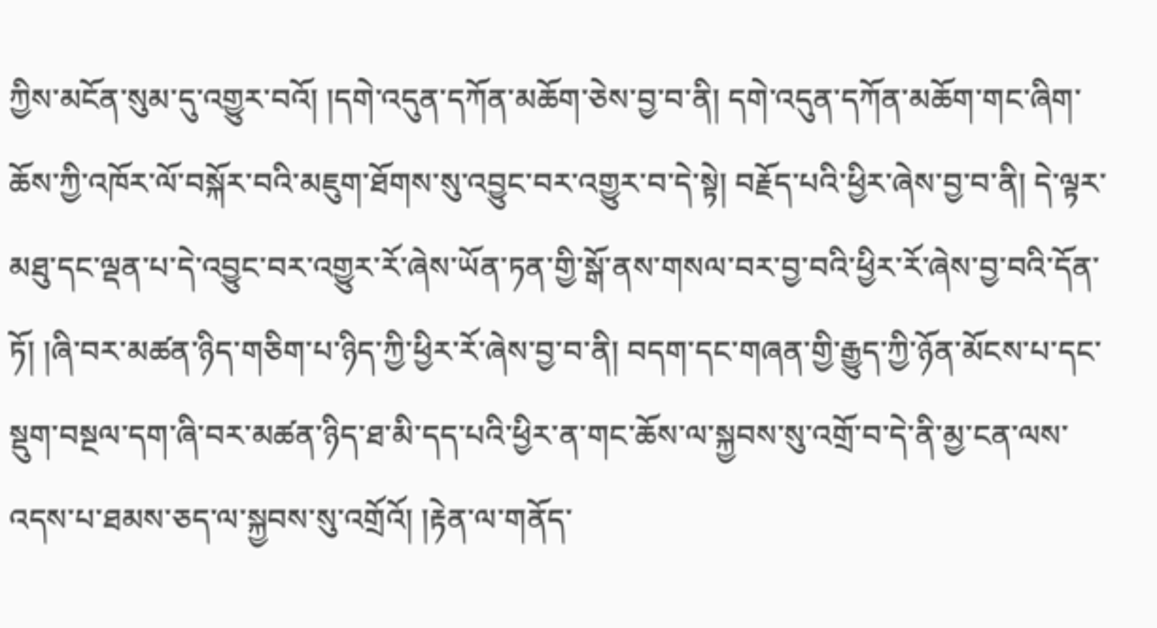ཀྱིས་མངོན་སུམ་དུ་འགྱུར་བའོ། །དགེ་འདུན་དཀོན་མཆོག་ཅེས་བྱ་བ་ནི། དགེ་འདུན་དཀོན་མཆོག་གང་ཞིག་ཆོས་ཀྱི་འཁོར་ལོ་བསྐོར་བའི་མཇུག་ཐོགས་སུ་འབྱུང་བར་འགྱུར་བ་དེ་སྟེ། བརྗོད་པའི་ཕྱིར་ཞེས་བྱ་བ་ནི། དེ་ལྟར་མཐུ་དང་ལྡན་པ་དེ་འབྱུང་བར་འགྱུར་རོ་ཞེས་ཡོན་ཏན་གྱི་སྒོ་ནས་གསལ་བར་བྱ་བའི་ཕྱིར་རོ་ཞེས་བྱ་བའི་དོན་ཏོ། །ཞི་བར་མཚན་ཉིད་གཅིག་པ་ཉིད་ཀྱི་ཕྱིར་རོ་ཞེས་བྱ་བ་ནི། བདག་དང་གཞན་གྱི་རྒྱུད་ཀྱི་ཉོན་མོངས་པ་དང་སྡུག་བསྔལ་དག་ཞི་བར་མཚན་ཉིད་ཐ་མི་དད་པའི་ཕྱིར་ན་གང་ཆོས་ལ་སྐྱབས་སུ་འགྲོ་བ་དེ་ནི་མྱ་ངན་ལས་འདས་པ་ཐམས་ཅད་ལ་སྐྱབས་སུ་འགྲོའོ། །རྟེན་ལ་གནོད་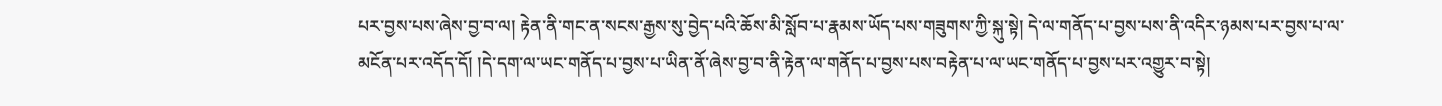པར་བྱས་པས་ཞེས་བྱ་བ་ལ། རྟེན་ནི་གང་ན་སངས་རྒྱས་སུ་བྱེད་པའི་ཆོས་མི་སློབ་པ་རྣམས་ཡོད་པས་གཟུགས་ཀྱི་སྐུ་སྟེ། དེ་ལ་གནོད་པ་བྱས་པས་ནི་འདིར་ཉམས་པར་བྱས་པ་ལ་མངོན་པར་འདོད་དོ། །དེ་དག་ལ་ཡང་གནོད་པ་བྱས་པ་ཡིན་ནོ་ཞེས་བྱ་བ་ནི་རྟེན་ལ་གནོད་པ་བྱས་པས་བརྟེན་པ་ལ་ཡང་གནོད་པ་བྱས་པར་འགྱུར་བ་སྟེ།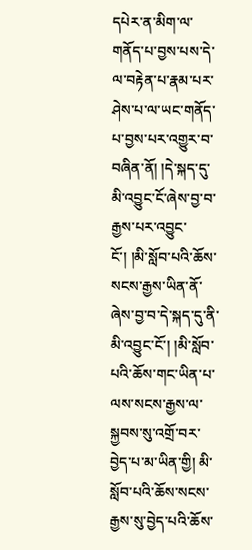དཔེར་ན་མིག་ལ་གནོད་པ་བྱས་པས་དེ་ལ་བརྟེན་པ་རྣམ་པར་ཤེས་པ་ལ་ཡང་གནོད་པ་བྱས་པར་འགྱུར་བ་བཞིན་ནོ། །དེ་སྐད་དུ་མི་འབྱུང་ངོ་ཞེས་བྱ་བ་རྒྱས་པར་འབྱུང་ངོ་། །མི་སློབ་པའི་ཆོས་སངས་རྒྱས་ཡིན་ནོ་ཞེས་བྱ་བ་དེ་སྐད་དུ་ནི་མི་འབྱུང་ངོ་། །མི་སློབ་པའི་ཆོས་གང་ཡིན་པ་ལས་སངས་རྒྱས་ལ་སྐྱབས་སུ་འགྲོ་བར་བྱེད་པ་མ་ཡིན་གྱི། མི་སློབ་པའི་ཆོས་སངས་རྒྱས་སུ་བྱེད་པའི་ཆོས་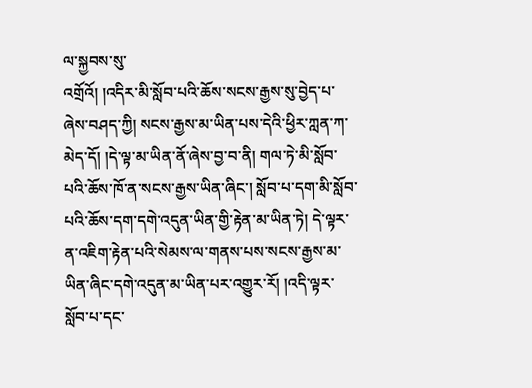ལ་སྐྱབས་སུ་
འགྲོའོ། །འདིར་མི་སློབ་པའི་ཆོས་སངས་རྒྱས་སུ་བྱེད་པ་ཞེས་བཤད་ཀྱི། སངས་རྒྱས་མ་ཡིན་པས་དེའི་ཕྱིར་ཀླན་ཀ་མེད་དོ། །དེ་ལྟ་མ་ཡིན་ནོ་ཞེས་བྱ་བ་ནི། གལ་ཏེ་མི་སློབ་པའི་ཆོས་ཁོ་ན་སངས་རྒྱས་ཡིན་ཞིང་། སློབ་པ་དག་མི་སློབ་པའི་ཆོས་དག་དགེ་འདུན་ཡིན་གྱི་རྟེན་མ་ཡིན་ཏེ། དེ་ལྟར་ན་འཇིག་རྟེན་པའི་སེམས་ལ་གནས་པས་སངས་རྒྱས་མ་ཡིན་ཞིང་དགེ་འདུན་མ་ཡིན་པར་འགྱུར་རོ། །འདི་ལྟར་སློབ་པ་དང་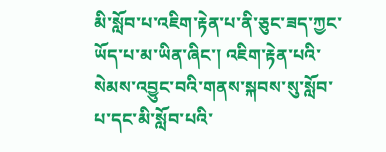མི་སློབ་པ་འཇིག་རྟེན་པ་ནི་ཅུང་ཟད་ཀྱང་ཡོད་པ་མ་ཡིན་ཞིང་། འཇིག་རྟེན་པའི་སེམས་འབྱུང་བའི་གནས་སྐབས་སུ་སློབ་པ་དང་མི་སློབ་པའི་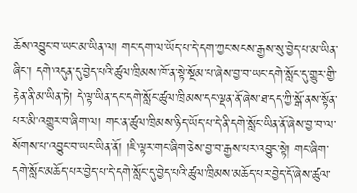ཆོས་འབྱུང་བ་ཡང་མ་ཡིན་ལ། གང་དག་ལ་ཡོད་པ་དེ་དག་ཀྱང་སངས་རྒྱས་སུ་བྱེད་པ་མ་ཡིན་ཞིང་། དགེ་འདུན་དུ་བྱེད་པའི་ཚུལ་ཁྲིམས་ཁོ་ན་སྟེ་སྔོམ་པ་ཞེས་བྱ་བ་ཡང་དགེ་སློང་དུ་གྱུར་གྱི་རྟེན་ནི་མ་ཡིན་ཏེ། དེ་ལྟ་ཡིན་དང་དགེ་སློང་ཚུལ་ཁྲིམས་དང་ལྡན་ནོ་ཞེས་ཐ་དད་ཀྱི་སྒོ་ནས་སྟོན་པར་མི་འགྱུར་བ་ཞིག་ལ། གང་ན་ཚུལ་ཁྲིམས་ཉིད་ཡོད་པ་དེ་ནི་དགེ་སློང་ཡིན་ནོ་ཞེས་བྱ་བ་ལ་སོགས་པ་འབྱུང་བ་ཡང་ཡིན་ནོ། །ཇི་ལྟར་གང་ཞིག་ཅེས་བྱ་བ་རྒྱས་པར་འབྱུང་སྟེ། གང་ཞིག་དགེ་སློང་མཆོད་པར་བྱེད་པ་དེ་དགེ་སློང་དུ་བྱེད་པའི་ཚུལ་ཁྲིམས་མཆོད་པར་བྱེད་དོ་ཞེས་ཚུལ་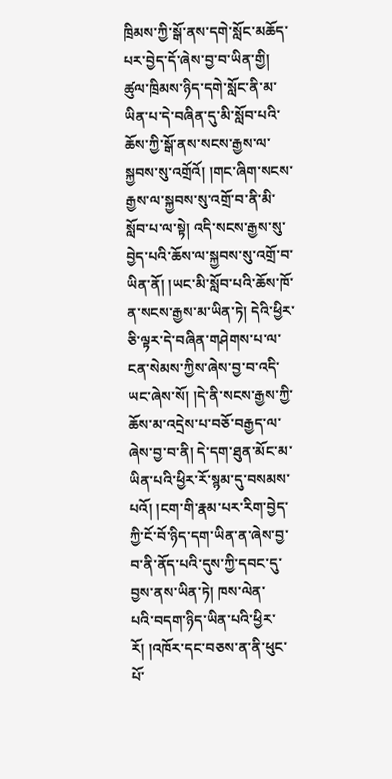ཁྲིམས་ཀྱི་སྒོ་ནས་དགེ་སློང་མཆོད་པར་བྱེད་དོ་ཞེས་བྱ་བ་ཡིན་གྱི། ཚུལ་ཁྲིམས་ཉིད་དགེ་སློང་ནི་མ་ཡིན་པ་དེ་བཞིན་དུ་མི་སློབ་པའི་ཆོས་ཀྱི་སྒོ་ནས་སངས་རྒྱས་ལ་སྐྱབས་སུ་འགྲོའོ། །གང་ཞིག་སངས་རྒྱས་ལ་སྐྱབས་སུ་འགྲོ་བ་ནི་མི་སློབ་པ་ལ་སྟེ། འདི་སངས་རྒྱས་སུ་བྱེད་པའི་ཆོས་ལ་སྐྱབས་སུ་འགྲོ་བ་ཡིན་ནོ། །ཡང་མི་སློབ་པའི་ཆོས་ཁོ་ན་སངས་རྒྱས་མ་ཡིན་ཏེ། དེའི་ཕྱིར་ཅི་ལྟར་དེ་བཞིན་གཤེགས་པ་ལ་ངན་སེམས་ཀྱིས་ཞེས་བྱ་བ་འདི་ཡང་ཞེས་སོ། །དེ་ནི་སངས་རྒྱས་ཀྱི་ཆོས་མ་འདྲེས་པ་བཅོ་བརྒྱད་ལ་ཞེས་བྱ་བ་ནི། དེ་དག་ཐུན་མོང་མ་ཡིན་པའི་ཕྱིར་རོ་སྙམ་དུ་བསམས་པའོ། །ངག་གི་རྣམ་པར་རིག་བྱེད་ཀྱི་ངོ་བོ་ཉིད་དག་ཡིན་ན་ཞེས་བྱ་བ་ནི་ནོད་པའི་དུས་ཀྱི་དབང་དུ་བྱས་ནས་ཡིན་ཏེ། ཁས་ལེན་
པའི་བདག་ཉིད་ཡིན་པའི་ཕྱིར་རོ། །འཁོར་དང་བཅས་ན་ནི་ཕུང་པོ་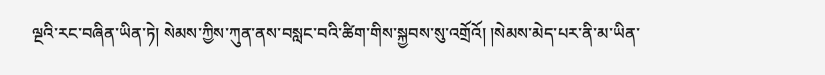ལྔའི་རང་བཞིན་ཡིན་ཏེ། སེམས་ཀྱིས་ཀུན་ནས་བསླང་བའི་ཚིག་གིས་སྐྱབས་སུ་འགྲོའོ། །སེམས་མེད་པར་ནི་མ་ཡིན་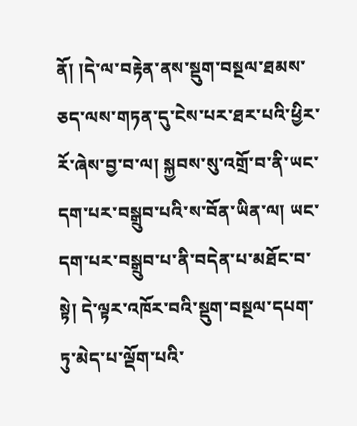ནོ། །དེ་ལ་བརྟེན་ནས་སྡུག་བསྔལ་ཐམས་ཅད་ལས་གཏན་དུ་ངེས་པར་ཐར་པའི་ཕྱིར་རོ་ཞེས་བྱ་བ་ལ། སྐྱབས་སུ་འགྲོ་བ་ནི་ཡང་དག་པར་བསྒྲུབ་པའི་ས་བོན་ཡིན་ལ། ཡང་དག་པར་བསྒྲུབ་པ་ནི་བདེན་པ་མཐོང་བ་སྟེ། དེ་ལྟར་འཁོར་བའི་སྡུག་བསྔལ་དཔག་ཏུ་མེད་པ་ལྡོག་པའི་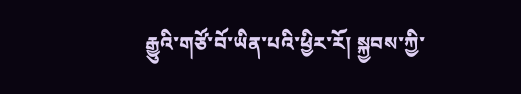རྒྱུའི་གཙོ་བོ་ཡིན་པའི་ཕྱིར་རོ། སྐྱབས་ཀྱི་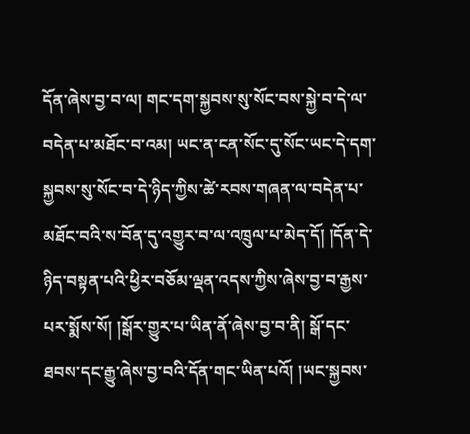དོན་ཞེས་བྱ་བ་ལ། གང་དག་སྐྱབས་སུ་སོང་བས་སྐྱེ་བ་དེ་ལ་བདེན་པ་མཐོང་བ་འམ། ཡང་ན་ངན་སོང་དུ་སོང་ཡང་དེ་དག་སྐྱབས་སུ་སོང་བ་དེ་ཉིད་ཀྱིས་ཚེ་རབས་གཞན་ལ་བདེན་པ་མཐོང་བའི་ས་བོན་དུ་འགྱུར་བ་ལ་འཁྲུལ་པ་མེད་དོ། །དོན་དེ་ཉིད་བསྟན་པའི་ཕྱིར་བཅོམ་ལྡན་འདས་ཀྱིས་ཞེས་བྱ་བ་རྒྱས་པར་སྨོས་སོ། །སྒོར་གྱུར་པ་ཡིན་ནོ་ཞེས་བྱ་བ་ནི། སྒོ་དང་ཐབས་དང་རྒྱུ་ཞེས་བྱ་བའི་དོན་གང་ཡིན་པའོ། །ཡང་སྐྱབས་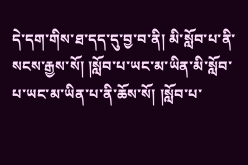དེ་དག་གིས་ཐ་དད་དུ་བྱ་བ་ནི། མི་སློབ་པ་ནི་སངས་རྒྱས་སོ། །སློབ་པ་ཡང་མ་ཡིན་མི་སློབ་པ་ཡང་མ་ཡིན་པ་ནི་ཆོས་སོ། །སློབ་པ་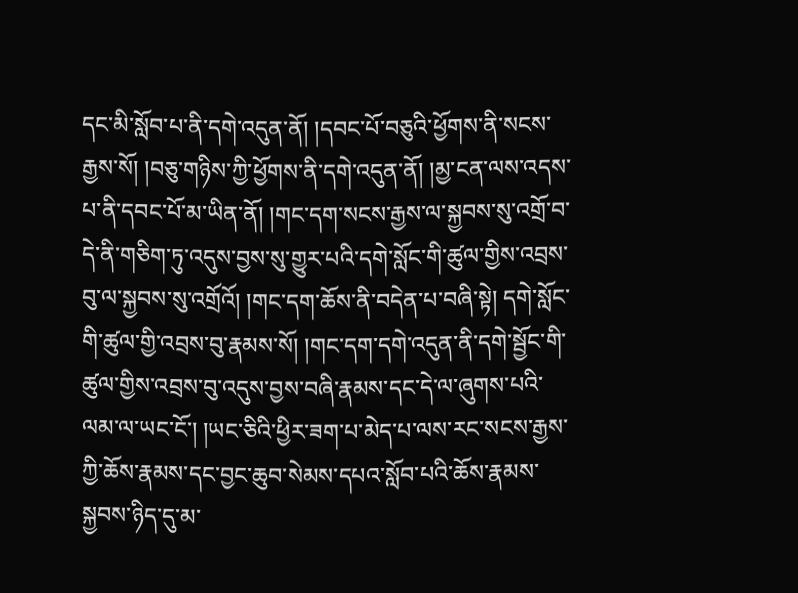དང་མི་སློབ་པ་ནི་དགེ་འདུན་ནོ། །དབང་པོ་བཅུའི་ཕྱོགས་ནི་སངས་རྒྱས་སོ། །བཅུ་གཉིས་ཀྱི་ཕྱོགས་ནི་དགེ་འདུན་ནོ། །མྱ་ངན་ལས་འདས་པ་ནི་དབང་པོ་མ་ཡིན་ནོ། །གང་དག་སངས་རྒྱས་ལ་སྐྱབས་སུ་འགྲོ་བ་དེ་ནི་གཅིག་ཏུ་འདུས་བྱས་སུ་གྱུར་པའི་དགེ་སློང་གི་ཚུལ་གྱིས་འབྲས་བུ་ལ་སྐྱབས་སུ་འགྲོའོ། །གང་དག་ཆོས་ནི་བདེན་པ་བཞི་སྟེ། དགེ་སློང་གི་ཚུལ་གྱི་འབྲས་བུ་རྣམས་སོ། །གང་དག་དགེ་འདུན་ནི་དགེ་སྦྱོང་གི་ཚུལ་གྱིས་འབྲས་བུ་འདུས་བྱས་བཞི་རྣམས་དང་དེ་ལ་ཞུགས་པའི་ལམ་ལ་ཡང་ངོ་། །ཡང་ཅིའི་ཕྱིར་ཟག་པ་མེད་པ་ལས་རང་སངས་རྒྱས་ཀྱི་ཆོས་རྣམས་དང་བྱང་ཆུབ་སེམས་དཔའ་སློབ་པའི་ཆོས་རྣམས་སྐྱབས་ཉིད་དུ་མ་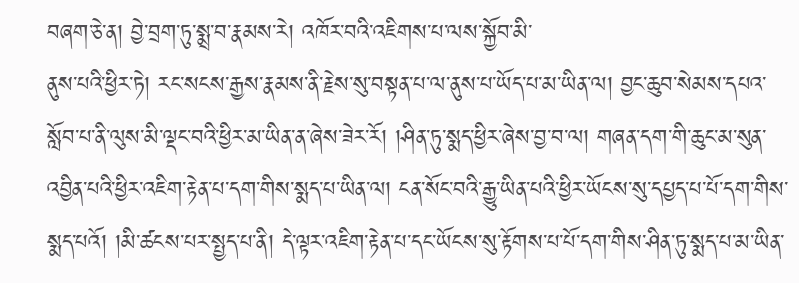བཞག་ཅེ་ན། བྱེ་བྲག་ཏུ་སྨྲ་བ་རྣམས་རེ། འཁོར་བའི་འཇིགས་པ་ལས་སྐྱོབ་མི་
ནུས་པའི་ཕྱིར་ཏེ། རང་སངས་རྒྱས་རྣམས་ནི་རྗེས་སུ་བསྟན་པ་ལ་ནུས་པ་ཡོད་པ་མ་ཡིན་ལ། བྱང་ཆུབ་སེམས་དཔའ་སློབ་པ་ནི་ལུས་མི་ལྡང་བའི་ཕྱིར་མ་ཡིན་ན་ཞེས་ཟེར་རོ། །ཤིན་ཏུ་སྨད་ཕྱིར་ཞེས་བྱ་བ་ལ། གཞན་དག་གི་ཆུང་མ་སུན་འབྱིན་པའི་ཕྱིར་འཇིག་རྟེན་པ་དག་གིས་སྨད་པ་ཡིན་ལ། ངན་སོང་བའི་རྒྱུ་ཡིན་པའི་ཕྱིར་ཡོངས་སུ་དཔྱད་པ་པོ་དག་གིས་སྨད་པའོ། །མི་ཚངས་པར་སྤྱད་པ་ནི། དེ་ལྟར་འཇིག་རྟེན་པ་དང་ཡོངས་སུ་རྟོགས་པ་པོ་དག་གིས་ཤིན་ཏུ་སྨད་པ་མ་ཡིན་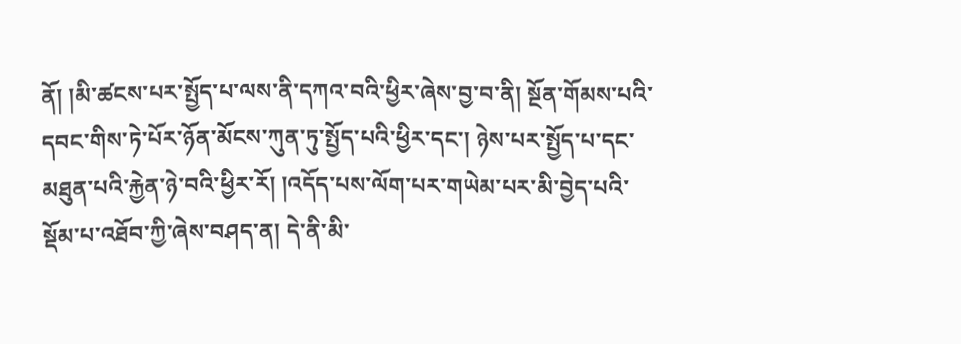ནོ། །མི་ཚངས་པར་སྤྱོད་པ་ལས་ནི་དཀའ་བའི་ཕྱིར་ཞེས་བྱ་བ་ནི། སྔོན་གོམས་པའི་དབང་གིས་ཏེ་པོར་ཉོན་མོངས་ཀུན་ཏུ་སྤྱོད་པའི་ཕྱིར་དང་། ཉེས་པར་སྤྱོད་པ་དང་མཐུན་པའི་རྐྱེན་ཉེ་བའི་ཕྱིར་རོ། །འདོད་པས་ལོག་པར་གཡེམ་པར་མི་བྱེད་པའི་སྡོམ་པ་འཐོབ་ཀྱི་ཞེས་བཤད་ན། དེ་ནི་མི་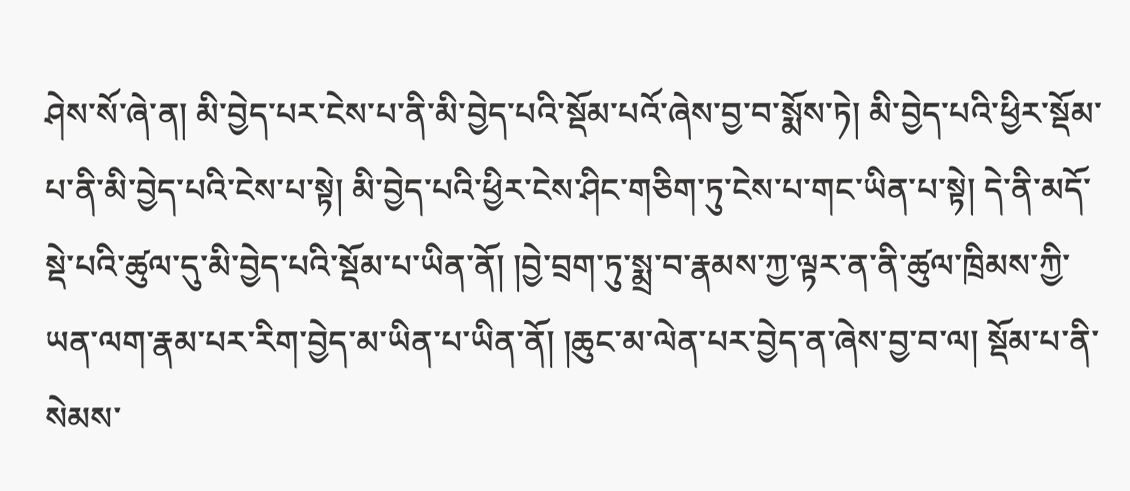ཤེས་སོ་ཞེ་ན། མི་བྱེད་པར་ངེས་པ་ནི་མི་བྱེད་པའི་སྡོམ་པའོ་ཞེས་བྱ་བ་སྨོས་ཏེ། མི་བྱེད་པའི་ཕྱིར་སྡོམ་པ་ནི་མི་བྱེད་པའི་ངེས་པ་སྟེ། མི་བྱེད་པའི་ཕྱིར་ངེས་ཤིང་གཅིག་ཏུ་ངེས་པ་གང་ཡིན་པ་སྟེ། དེ་ནི་མདོ་སྡེ་པའི་ཚུལ་དུ་མི་བྱེད་པའི་སྡོམ་པ་ཡིན་ནོ། །བྱེ་བྲག་ཏུ་སྨྲ་བ་རྣམས་ཀྱ་ལྟར་ན་ནི་ཚུལ་ཁྲིམས་ཀྱི་ཡན་ལག་རྣམ་པར་རིག་བྱེད་མ་ཡིན་པ་ཡིན་ནོ། །ཆུང་མ་ལེན་པར་བྱེད་ན་ཞེས་བྱ་བ་ལ། སྡོམ་པ་ནི་སེམས་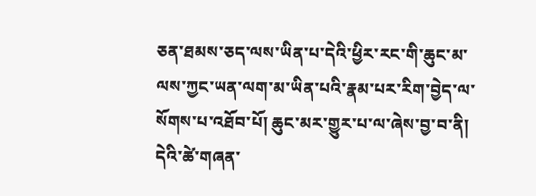ཅན་ཐམས་ཅད་ལས་ཡིན་པ་དེའི་ཕྱིར་རང་གི་ཆུང་མ་ལས་ཀྱང་ཡན་ལག་མ་ཡིན་པའི་རྣམ་པར་རིག་བྱེད་ལ་སོགས་པ་འཐོབ་པོ། ཆུང་མར་གྱུར་པ་ལ་ཞེས་བྱ་བ་ནི། དེའི་ཚེ་གཞན་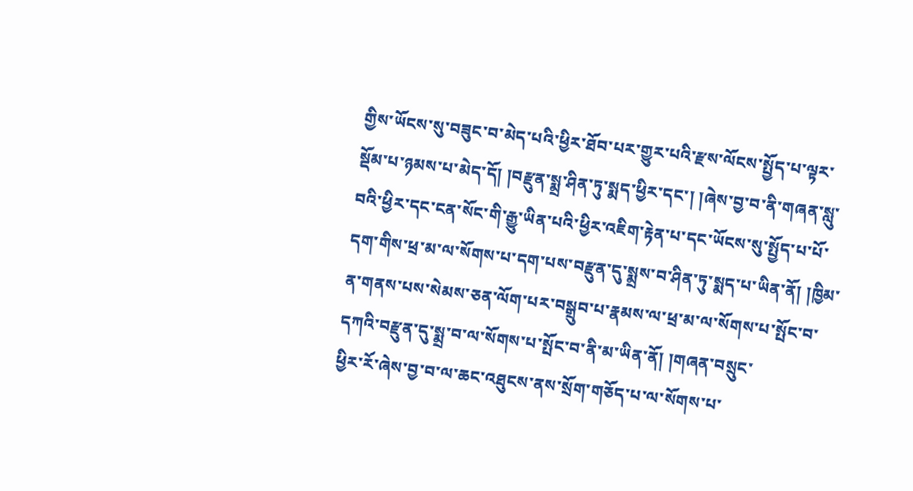གྱིས་ཡོངས་སུ་བཟུང་བ་མེད་པའི་ཕྱིར་ཐོབ་པར་གྱུར་པའི་རྫས་ལོངས་སྤྱོད་པ་ལྟར་སྡོམ་པ་ཉམས་པ་མེད་དོ། །བརྫུན་སྨྲ་ཤིན་ཏུ་སྨད་ཕྱིར་དང་། །ཞེས་བྱ་བ་ནི་གཞན་སླུ་བའི་ཕྱིར་དང་ངན་སོང་གི་རྒྱུ་ཡིན་པའི་ཕྱིར་འཇིག་རྟེན་པ་དང་ཡོངས་སུ་སྤྱོད་པ་པོ་དག་གིས་ཕྲ་མ་ལ་སོགས་པ་དག་པས་བརྫུན་དུ་སྨྲས་བ་ཤིན་ཏུ་སྨད་པ་ཡིན་ནོ། །ཁྱིམ་ན་གནས་པས་སེམས་ཅན་ལོག་པར་བསྒྲུབ་པ་རྣམས་ལ་ཕྲ་མ་ལ་སོགས་པ་སྤོང་བ་དཀའི་བརྫུན་དུ་སྨྲ་བ་ལ་སོགས་པ་སྤོང་བ་ནི་མ་ཡིན་ནོ། །གཞན་བསྲུང་
ཕྱིར་རོ་ཞེས་བྱ་བ་ལ་ཆང་འཐུངས་ནས་སྲོག་གཅོད་པ་ལ་སོགས་པ་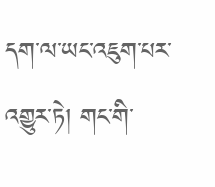དག་ལ་ཡང་འཇུག་པར་འགྱུར་ཏེ། གང་གི་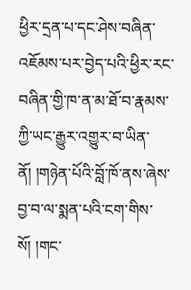ཕྱིར་དྲན་པ་དང་ཤེས་བཞིན་འཇོམས་པར་བྱེད་པའི་ཕྱིར་རང་བཞིན་གྱི་ཁ་ན་མ་ཐོ་བ་རྣམས་ཀྱི་ཡང་རྒྱུར་འགྱུར་བ་ཡིན་ནོ། །གཉེན་པོའི་བློ་ཁོ་ནས་ཞེས་བྱ་བ་ལ་སྨན་པའི་ངག་གིས་སོ། །གང་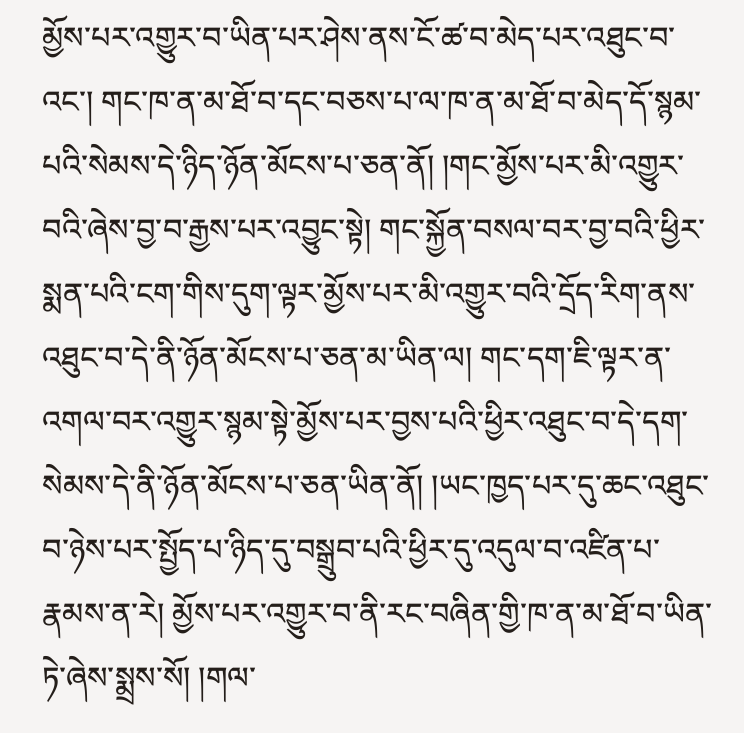མྱོས་པར་འགྱུར་བ་ཡིན་པར་ཤེས་ནས་ངོ་ཚ་བ་མེད་པར་འཐུང་བ་འང་། གང་ཁ་ན་མ་ཐོ་བ་དང་བཅས་པ་ལ་ཁ་ན་མ་ཐོ་བ་མེད་དོ་སྙམ་པའི་སེམས་དེ་ཉིད་ཉོན་མོངས་པ་ཅན་ནོ། །གང་མྱོས་པར་མི་འགྱུར་བའི་ཞེས་བྱ་བ་རྒྱས་པར་འབྱུང་སྟེ། གང་སྐྱོན་བསལ་བར་བྱ་བའི་ཕྱིར་སྨན་པའི་ངག་གིས་དུག་ལྟར་མྱོས་པར་མི་འགྱུར་བའི་དྲོད་རིག་ནས་འཐུང་བ་དེ་ནི་ཉོན་མོངས་པ་ཅན་མ་ཡིན་ལ། གང་དག་ཇི་ལྟར་ན་འགལ་བར་འགྱུར་སྙམ་སྟེ་མྱོས་པར་བྱས་པའི་ཕྱིར་འཐུང་བ་དེ་དག་སེམས་དེ་ནི་ཉོན་མོངས་པ་ཅན་ཡིན་ནོ། །ཡང་ཁྱད་པར་དུ་ཆང་འཐུང་བ་ཉེས་པར་སྤྱོད་པ་ཉིད་དུ་བསྒྲུབ་པའི་ཕྱིར་དུ་འདུལ་བ་འཛིན་པ་རྣམས་ན་རེ། མྱོས་པར་འགྱུར་བ་ནི་རང་བཞིན་གྱི་ཁ་ན་མ་ཐོ་བ་ཡིན་ཏེ་ཞེས་སྨྲས་སོ། །གལ་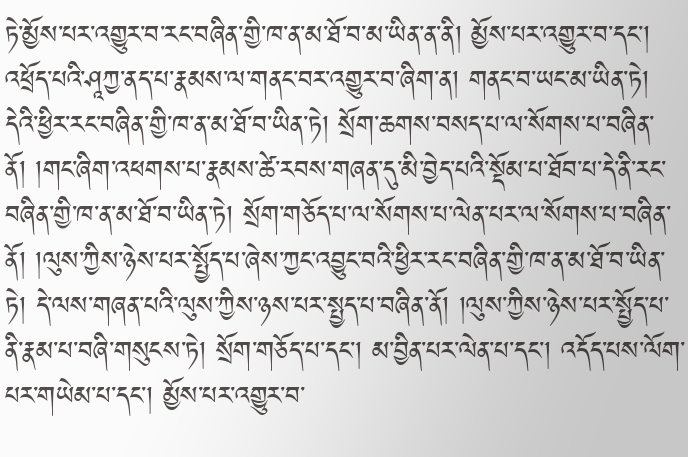ཏེ་མྱོས་པར་འགྱུར་བ་རང་བཞིན་གྱི་ཁ་ན་མ་ཐོ་བ་མ་ཡིན་ན་ནི། མྱོས་པར་འགྱུར་བ་དང་། འཕྲོད་པའི་ཤཱཀྱ་ནད་པ་རྣམས་ལ་གནང་བར་འགྱུར་བ་ཞིག་ན། གནང་བ་ཡང་མ་ཡིན་ཏེ། དེའི་ཕྱིར་རང་བཞིན་གྱི་ཁ་ན་མ་ཐོ་བ་ཡིན་ཏེ། སྲོག་ཆགས་བསད་པ་ལ་སོགས་པ་བཞིན་ནོ། །གང་ཞིག་འཕགས་པ་རྣམས་ཚེ་རབས་གཞན་དུ་མི་བྱེད་པའི་སྡོམ་པ་ཐོབ་པ་དེ་ནི་རང་བཞིན་གྱི་ཁ་ན་མ་ཐོ་བ་ཡིན་ཏེ། སྲོག་གཅོད་པ་ལ་སོགས་པ་ལེན་པར་ལ་སོགས་པ་བཞིན་ནོ། །ལུས་ཀྱིས་ཉེས་པར་སྤྱོད་པ་ཞེས་ཀྱང་འབྱུང་བའི་ཕྱིར་རང་བཞིན་གྱི་ཁ་ན་མ་ཐོ་བ་ཡིན་ཏེ། དེ་ལས་གཞན་པའི་ལུས་ཀྱིས་ཉས་པར་སྤྱད་པ་བཞིན་ནོ། །ལུས་ཀྱིས་ཉེས་པར་སྤྱོད་པ་ནི་རྣམ་པ་བཞི་གསུངས་ཏེ། སྲོག་གཅོད་པ་དང་། མ་བྱིན་པར་ལེན་པ་དང་། འདོད་པས་ལོག་པར་གཡེམ་པ་དང་། མྱོས་པར་འགྱུར་བ་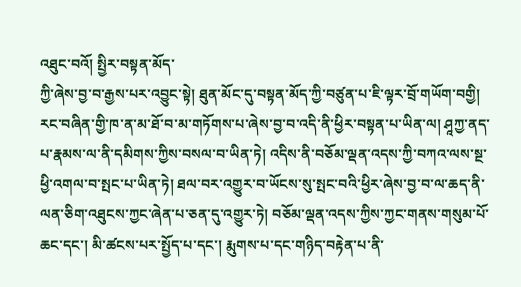འཐུང་བའོ། སྤྱིར་བསྟན་མོད་
ཀྱི་ཞེས་བྱ་བ་རྒྱས་པར་འབྱུང་སྟེ། ཐུན་མོང་དུ་བསྟན་མོད་ཀྱི་བཙུན་པ་ཇི་ལྟར་བྲོ་གཡོག་བགྱི། རང་བཞིན་གྱི་ཁ་ན་མ་ཐོ་བ་མ་གཏོགས་པ་ཞེས་བྱ་བ་འདི་ནི་ཕྱིར་བསྟན་པ་ཡིན་ལ། ཤཱཀྱ་ནད་པ་རྣམས་ལ་ནི་དམིགས་ཀྱིས་བསལ་བ་ཡིན་ཏེ། འདིས་ནི་བཅོམ་ལྡན་འདས་ཀྱི་བཀའ་ལས་སྔ་ཕྱི་འགལ་བ་སྤང་པ་ཡིན་ཏེ། ཐལ་བར་འགྱུར་བ་ཡོངས་སུ་སྤང་བའི་ཕྱིར་ཞེས་བྱ་བ་ལ་ཆད་ནི་ལན་ཅིག་འཐུངས་ཀྱང་ཞེན་པ་ཅན་དུ་འགྱུར་ཏེ། བཅོམ་ལྡན་འདས་ཀྱིས་ཀྱང་གནས་གསུམ་པོ་ཆང་དང་། མི་ཚངས་པར་སྤྱོད་པ་དང་། རྨུགས་པ་དང་གཉིད་བརྟེན་པ་ནི་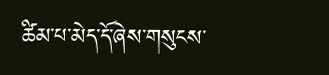ཚིམ་པ་མེད་དོ་ཞེས་གསུངས་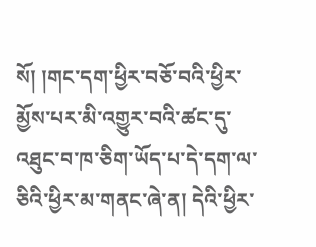སོ། །གང་དག་ཕྱིར་བཅོ་བའི་ཕྱིར་མྱོས་པར་མི་འགྱུར་བའི་ཚང་དུ་འཐུང་བ་ཁ་ཅིག་ཡོད་པ་དེ་དག་ལ་ཅིའི་ཕྱིར་མ་གནང་ཞེ་ན། དེའི་ཕྱིར་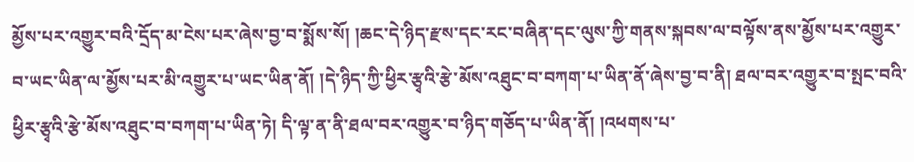མྱོས་པར་འགྱུར་བའི་དྲོད་མ་ངེས་པར་ཞེས་བྱ་བ་སྨོས་སོ། །ཆང་དེ་ཉིད་རྫས་དང་རང་བཞིན་དང་ལུས་ཀྱི་གནས་སྐབས་ལ་བལྟོས་ནས་མྱོས་པར་འགྱུར་བ་ཡང་ཡིན་ལ་མྱོས་པར་མི་འགྱུར་པ་ཡང་ཡིན་ནོ། །དེ་ཉིད་ཀྱི་ཕྱིར་རྩྭའི་རྩེ་མོས་འཐུང་བ་བཀག་པ་ཡིན་ནོ་ཞེས་བྱ་བ་ནི། ཐལ་བར་འགྱུར་བ་སྤང་བའི་ཕྱིར་རྩྭའི་རྩེ་མོས་འཐུང་བ་བཀག་པ་ཡིན་ཏེ། དི་ལྟ་ན་ནི་ཐལ་བར་འགྱུར་བ་ཉིད་གཅོད་པ་ཡིན་ནོ། །འཕགས་པ་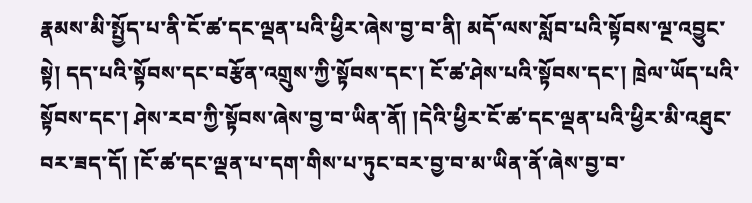རྣམས་མི་སྤྱོད་པ་ནི་ངོ་ཚ་དང་ལྡན་པའི་ཕྱིར་ཞེས་བྱ་བ་ནི། མདོ་ལས་སློབ་པའི་སྟོབས་ལྔ་འབྱུང་སྟེ། དད་པའི་སྟོབས་དང་བརྩོན་འགྲུས་ཀྱི་སྟོབས་དང་། ངོ་ཚ་ཤེས་པའི་སྟོབས་དང་། ཁྲེལ་ཡོད་པའི་སྟོབས་དང་། ཤེས་རབ་ཀྱི་སྟོབས་ཞེས་བྱ་བ་ཡིན་ནོ། །དེའི་ཕྱིར་ངོ་ཚ་དང་ལྡན་པའི་ཕྱིར་མི་འཐུང་བར་ཟད་དོ། །ངོ་ཚ་དང་ལྡན་པ་དག་གིས་པ་ཏུང་བར་བྱ་བ་མ་ཡིན་ནོ་ཞེས་བྱ་བ་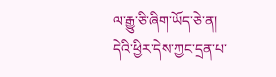ལ་རྒྱུ་ཅི་ཞིག་ཡོད་ཅེ་ན། དེའི་ཕྱིར་དེས་ཀྱང་དྲན་པ་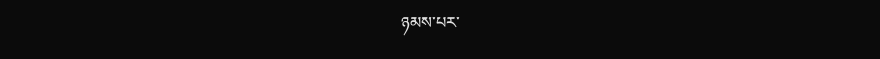ཉམས་པར་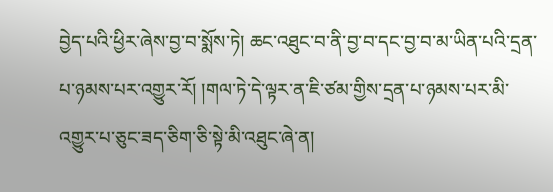བྱེད་པའི་ཕྱིར་ཞེས་བྱ་བ་སྨོས་ཏེ། ཆང་འཐུང་བ་ནི་བྱ་བ་དང་བྱ་བ་མ་ཡིན་པའི་དྲན་པ་ཉམས་པར་འགྱུར་རོ། །གལ་ཏེ་དེ་ལྟར་ན་ཇི་ཙམ་གྱིས་དྲན་པ་ཉམས་པར་མི་འགྱུར་པ་ཅུང་ཟད་ཅིག་ཅི་སྟེ་མི་འཐུང་ཞེ་ན།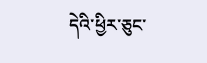དེའི་ཕྱིར་ཅུང་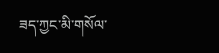ཟད་ཀྱང་མི་གསོལ་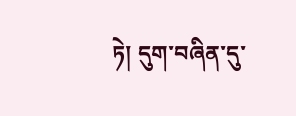ཏེ། དུག་བཞིན་དུ་